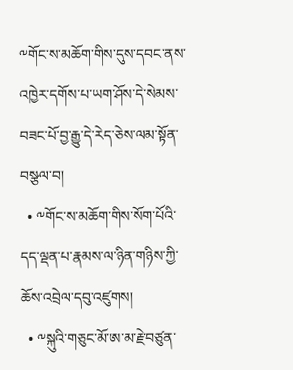༸གོང་ས་མཆོག་གིས་དུས་དབང་ནས་འཁྱེར་དགོས་པ་ཡག་ཤོས་དེ་སེམས་བཟང་པོ་བྱ་རྒྱུ་དེ་རེད་ཅེས་ལམ་སྟོན་བསྩལ་བ།
  • ༸གོང་ས་མཆོག་གིས་སོག་པོའི་དད་ལྡན་པ་རྣམས་ལ་ཉིན་གཉིས་ཀྱི་ཆོས་འབྲེལ་དབུ་འཛུགས།
  • ༸སྐུའི་གཅུང་མོ་ཨ་མ་རྗེ་བཙུན་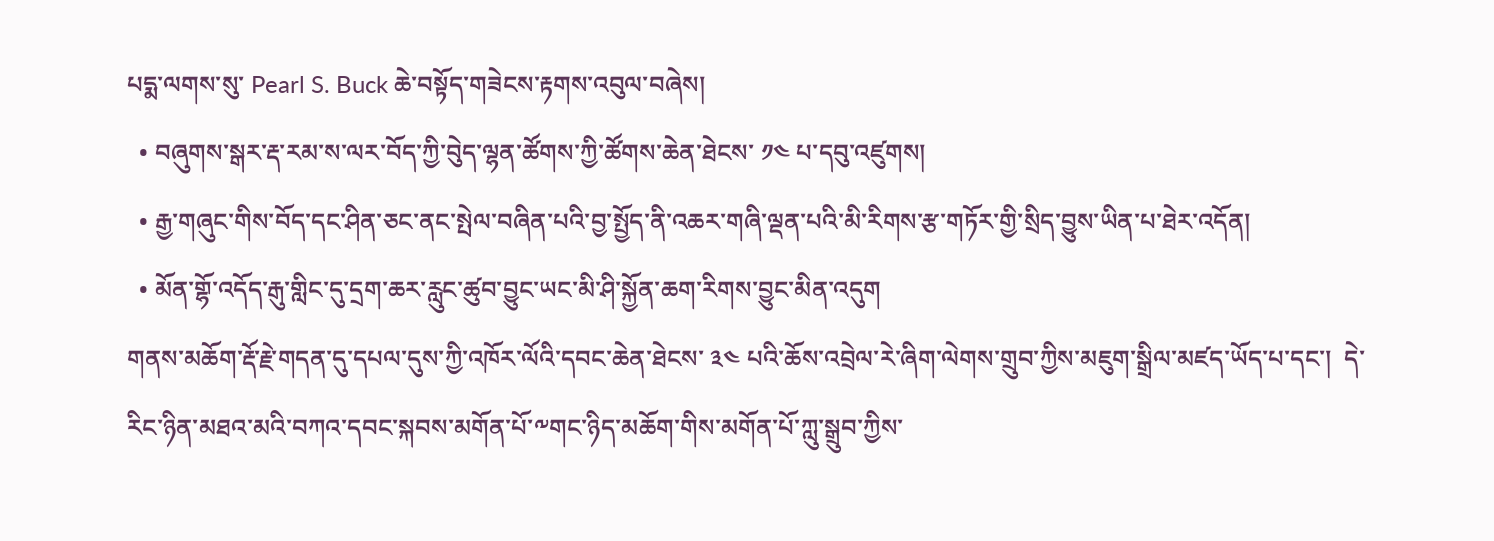པདྨ་ལགས་སུ་ Pearl S. Buck ཆེ་བསྟོད་གཟེངས་རྟགས་འབུལ་བཞེས།
  • བཞུགས་སྒར་རྡ་རམ་ས་ལར་བོད་ཀྱི་བེུད་ལྷན་ཚོགས་ཀྱི་ཚོགས་ཆེན་ཐེངས་ ༡༤ པ་དབུ་འཛུགས།
  • རྒྱ་གཞུང་གིས་བོད་དང་ཤིན་ཅང་ནང་སྤེལ་བཞིན་པའི་བྱ་སྤྱོད་ནི་འཆར་གཞི་ལྡན་པའི་མི་རིགས་རྩ་གཏོར་གྱི་སྲིད་བྱུས་ཡིན་པ་ཐེར་འདོན།
  • མོན་གྷོ་འདོད་རྒུ་གླིང་དུ་དྲག་ཆར་རླུང་ཚུབ་བྱུང་ཡང་མི་ཤི་སྐྱོན་ཆག་རིགས་བྱུང་མིན་འདུག
གནས་མཆོག་རྡོ་རྗེ་གདན་དུ་དཔལ་དུས་ཀྱི་འཁོར་ལོའི་དབང་ཆེན་ཐེངས་ ༣༤ པའི་ཆོས་འབྲེལ་རེ་ཞིག་ལེགས་གྲུབ་ཀྱིས་མཇུག་སྒྲིལ་མཛད་ཡོད་པ་དང་།  དེ་རིང་ཉིན་མཐའ་མའི་བཀའ་དབང་སྐབས་མགོན་པོ་༸གང་ཉིད་མཆོག་གིས་མགོན་པོ་ཀླུ་སྒྲུབ་ཀྱིས་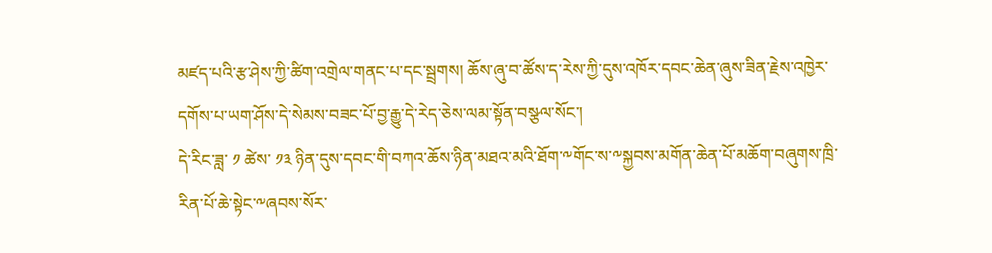མཛད་པའི་རྩ་ཤེས་ཀྱི་ཚིག་འགྲེལ་གནང་པ་དང་སྦྲགས། ཆོས་ཞུ་བ་ཚོས་ད་རེས་ཀྱི་དུས་འཁོར་དབང་ཆེན་ཞུས་ཟིན་རྗེས་འཁྱེར་དགོས་པ་ཡག་ཤོས་དེ་སེམས་བཟང་པོ་བྱ་རྒྱུ་དེ་རེད་ཅེས་ལམ་སྟོན་བསྩལ་སོང་།
དེ་རིང་ཟླ་ ༡ ཚེས་ ༡༣ ཉིན་དུས་དབང་གི་བཀའ་ཆོས་ཉིན་མཐའ་མའི་ཐོག་༸གོང་ས་༸སྐྱབས་མགོན་ཆེན་པོ་མཆོག་བཞུགས་ཁྲི་རིན་པོ་ཆེ་སྟེང་༸ཞབས་སོར་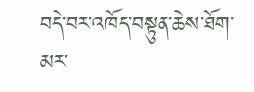བདེ་བར་འཁོད་བསྟུན་ཆེས་ཐོག་མར་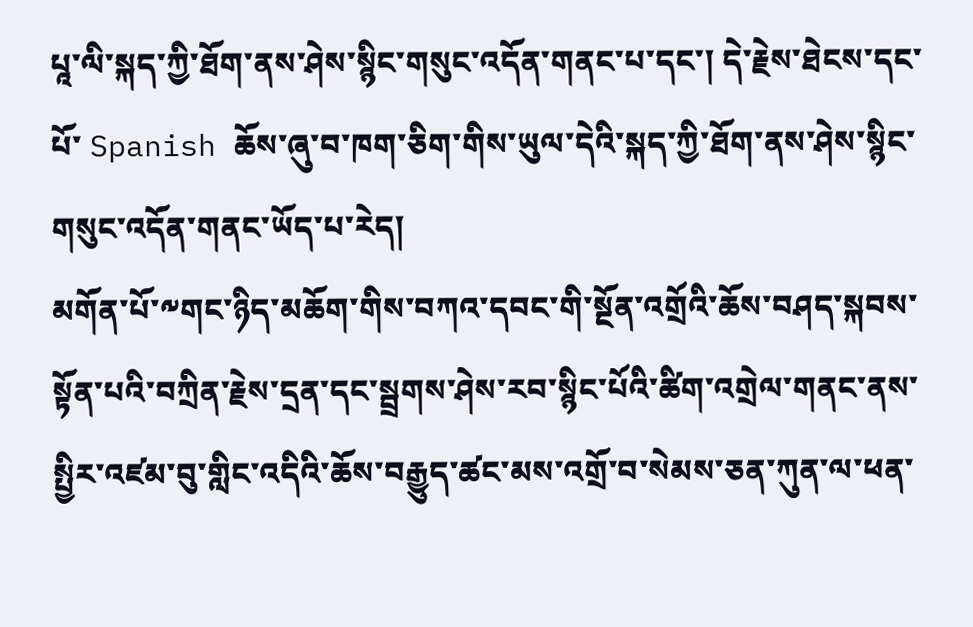པཱ་ལི་སྐད་ཀྱི་ཐོག་ནས་ཤེས་སྙིང་གསུང་འདོན་གནང་པ་དང་། དེ་རྗེས་ཐེངས་དང་པོ་ Spanish ཆོས་ཞུ་བ་ཁག་ཅིག་གིས་ཡུལ་དེའི་སྐད་ཀྱི་ཐོག་ནས་ཤེས་སྙིང་གསུང་འདོན་གནང་ཡོད་པ་རེད།
མགོན་པོ་༸གང་ཉིད་མཆོག་གིས་བཀའ་དབང་གི་སྔོན་འགྲོའི་ཆོས་བཤད་སྐབས་སྟོན་པའི་བཀྲིན་རྗེས་དྲན་དང་སྦྲགས་ཤེས་རབ་སྙིང་པོའི་ཚིག་འགྲེལ་གནང་ནས་སྤྱིར་འཛམ་བུ་གླིང་འདིའི་ཆོས་བརྒྱུད་ཚང་མས་འགྲོ་བ་སེམས་ཅན་ཀུན་ལ་ཕན་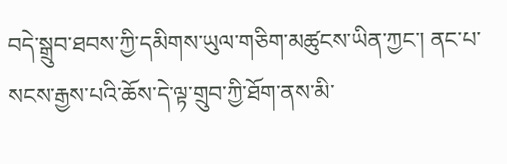བདེ་སྒྲུབ་ཐབས་ཀྱི་དམིགས་ཡུལ་གཅིག་མཚུངས་ཡིན་ཀྱང་། ནང་པ་སངས་རྒྱས་པའི་ཆོས་དེ་ལྟ་གྲུབ་ཀྱི་ཐོག་ནས་མི་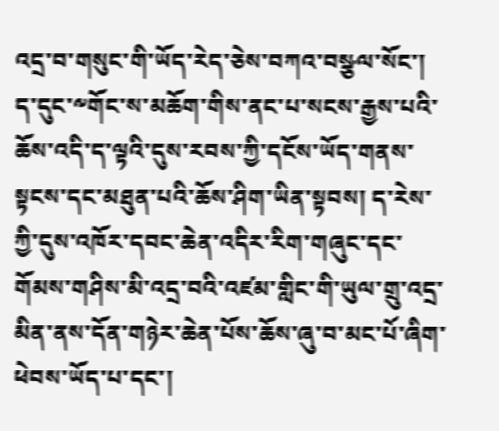འདྲ་བ་གསུང་གི་ཡོད་རེད་ཅེས་བཀའ་བསྩལ་སོང་།
ད་དུང་༸གོང་ས་མཆོག་གིས་ནང་པ་སངས་རྒྱས་པའི་ཆོས་འདི་ད་ལྟའི་དུས་རབས་ཀྱི་དངོས་ཡོད་གནས་སྟངས་དང་མཐུན་པའི་ཆོས་ཤིག་ཡིན་སྟབས། ད་རེས་ཀྱི་དུས་འཁོར་དབང་ཆེན་འདིར་རིག་གཞུང་དང་གོམས་གཤིས་མི་འདྲ་བའི་འཛམ་གླིང་གི་ཡུལ་གྲུ་འདྲ་མིན་ནས་དོན་གཉེར་ཆེན་པོས་ཆོས་ཞུ་བ་མང་པོ་ཞིག་ཕེབས་ཡོད་པ་དང་།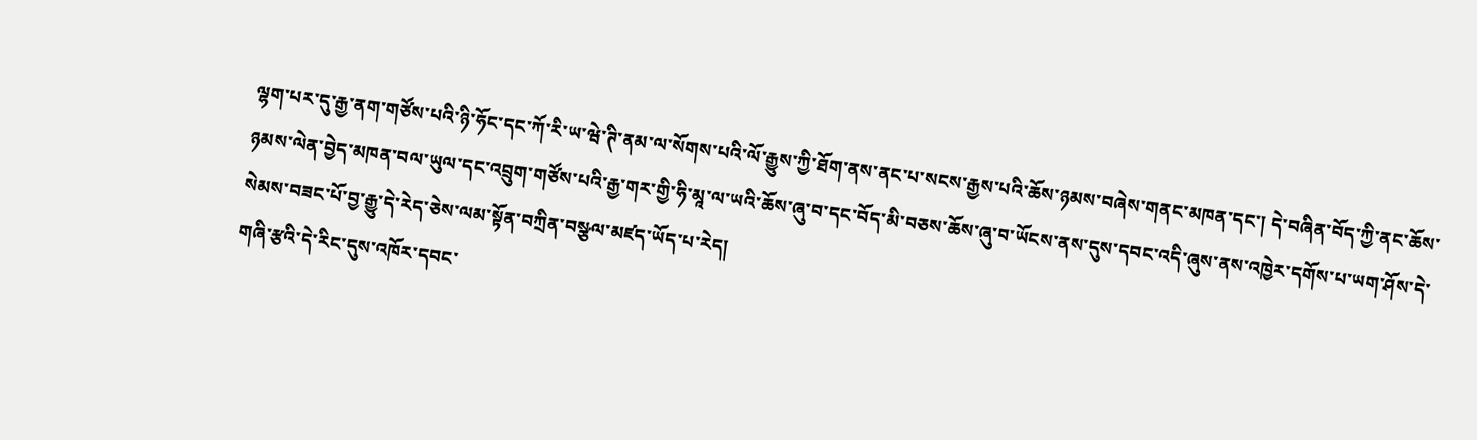ལྷག་པར་དུ་རྒྱ་ནག་གཙོས་པའི་ཉི་ཧོང་དང་ཀོ་རི་ཡ་ཝེ་ཊི་ནམ་ལ་སོགས་པའི་ལོ་རྒྱུས་ཀྱི་ཐོག་ནས་ནང་པ་སངས་རྒྱས་པའི་ཆོས་ཉམས་བཞེས་གནང་མཁན་དང་། དེ་བཞིན་བོད་ཀྱི་ནང་ཆོས་ཉམས་ལེན་བྱེད་མཁན་བལ་ཡུལ་དང་འབྲུག་གཙོས་པའི་རྒྱ་གར་གྱི་ཧི་མཱ་ལ་ཡའི་ཆོས་ཞུ་བ་དང་བོད་མི་བཅས་ཆོས་ཞུ་བ་ཡོངས་ནས་དུས་དབང་འདི་ཞུས་ནས་འཁྱེར་དགོས་པ་ཡག་ཤོས་དེ་སེམས་བཟང་པོ་བྱ་རྒྱུ་དེ་རེད་ཅེས་ལམ་སྟོན་བཀྲིན་བསྩལ་མཛད་ཡོད་པ་རེད།
གཞི་རྩའི་དེ་རིང་དུས་འཁོར་དབང་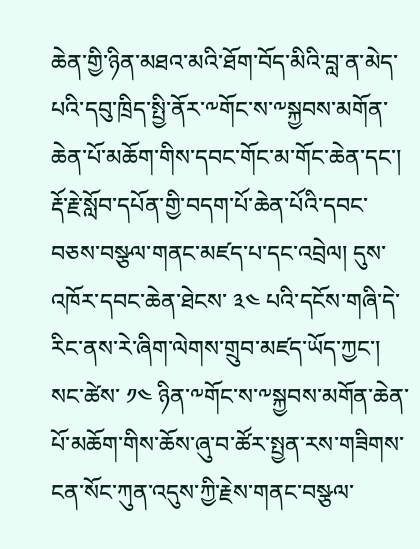ཆེན་གྱི་ཉིན་མཐའ་མའི་ཐོག་བོད་མིའི་བླ་ན་མེད་པའི་དབུ་ཁྲིད་སྤྱི་ནོར་༸གོང་ས་༸སྐྱབས་མགོན་ཆེན་པོ་མཆོག་གིས་དབང་གོང་མ་གོང་ཆེན་དང་། རྡོ་རྗེ་སློབ་དཔོན་གྱི་བདག་པོ་ཆེན་པོའི་དབང་བཅས་བསྩལ་གནང་མཛད་པ་དང་འབྲེལ། དུས་འཁོར་དབང་ཆེན་ཐེངས་ ༣༤ པའི་དངོས་གཞི་དེ་རིང་ནས་རེ་ཞིག་ལེགས་གྲུབ་མཛད་ཡོད་ཀྱང་། སང་ཚེས་ ༡༤ ཉིན་༸གོང་ས་༸སྐྱབས་མགོན་ཆེན་པོ་མཆོག་གིས་ཆོས་ཞུ་བ་ཚོར་སྤྱན་རས་གཟིགས་ངན་སོང་ཀུན་འདུས་ཀྱི་རྗེས་གནང་བསྩལ་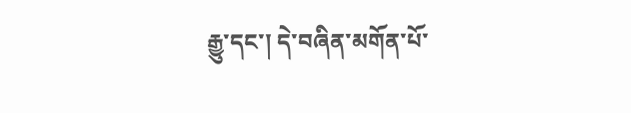རྒྱུ་དང་། དེ་བཞིན་མགོན་པོ་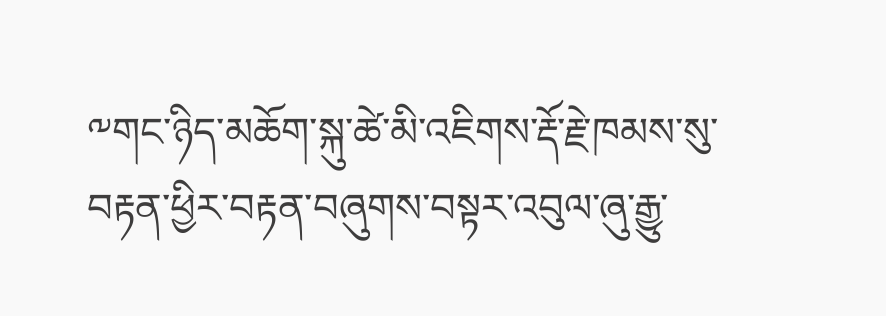༸གང་ཉིད་མཆོག་སྐུ་ཚེ་མི་འཇིགས་རྡོ་རྗེ་ཁམས་སུ་བརྟན་ཕྱིར་བརྟན་བཞུགས་བསྟར་འབུལ་ཞུ་རྒྱུ་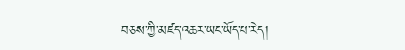བཅས་ཀྱི་མཛད་འཆར་ཡང་ཡོད་པ་རེད།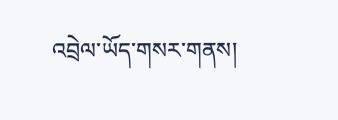འབྲེལ་ཡོད་གསར་གནས།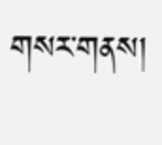གསར་གནས།